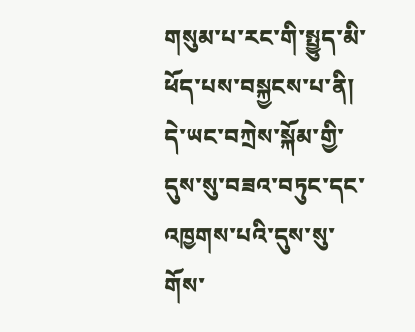གསུམ་པ་རང་གི་སྤྱུད་མི་ཕོད་པས་བསྐྱངས་པ་ནི། དེ་ཡང་བཀྲེས་སྐོམ་གྱི་དུས་སུ་བཟའ་བཏུང་དང་འཁྱགས་པའི་དུས་སུ་གོས་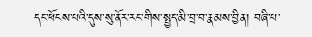དང་ཕོངས་པའི་དུས་སུ་ནོར་རང་གིས་སྤྱད་མི་བྲ་བ་རྣམས་བྱིན། བཞི་པ་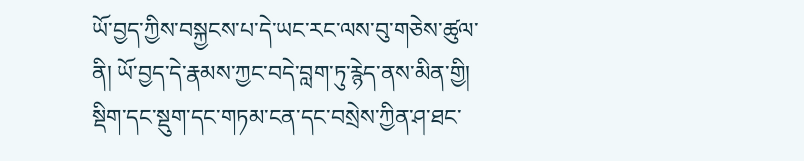ཡོ་བྱད་ཀྱིས་བསྐྱངས་པ་དེ་ཡང་རང་ལས་བུ་གཅེས་ཚུལ་ནི། ཡོ་བྱད་དེ་རྣམས་ཀྱང་བདེ་བླག་ཏུ་རྙེད་ནས་མིན་གྱི། སྡིག་དང་སྡུག་དང་གཏམ་ངན་དང་བསྲེས་ཀྱིན་ཤ་ཐང་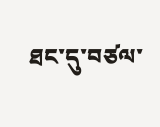ཐང་དུ་བཙལ་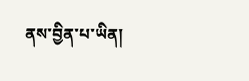ནས་བྱིན་པ་ཡིན།